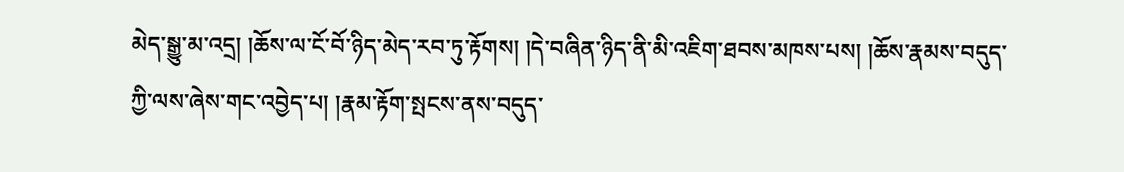མེད་སྒྱུ་མ་འདྲ། །ཆོས་ལ་ངོ་བོ་ཉིད་མེད་རབ་ཏུ་རྟོགས། །དེ་བཞིན་ཉིད་ནི་མི་འཇིག་ཐབས་མཁས་པས། །ཆོས་རྣམས་བདུད་ཀྱི་ལས་ཞེས་གང་འབྱེད་པ། །རྣམ་རྟོག་སྤངས་ནས་བདུད་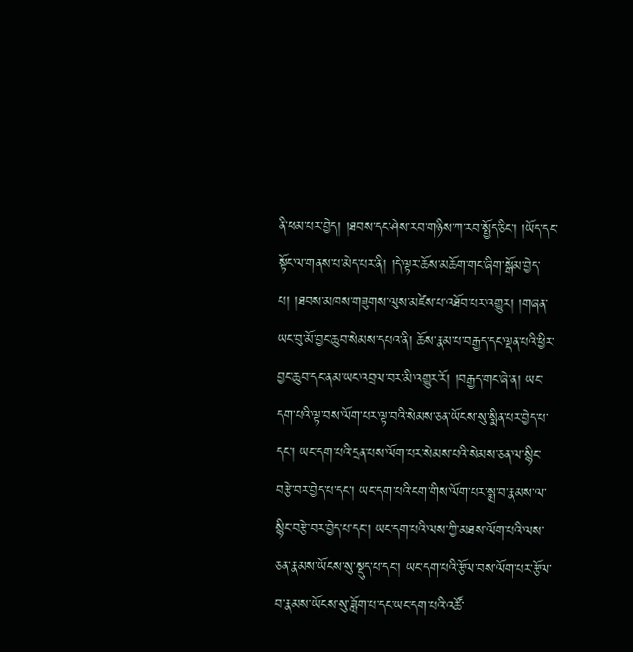ནི་ཕམ་པར་བྱེད། །ཐབས་དང་ཤེས་རབ་གཉིས་ཀ་རབ་སྤྱོད་ཅིང་། །ཡོད་དང་སྟོང་ལ་གནས་པ་མེད་པར་ནི། །དེ་ལྟར་ཆོས་མཆོག་གང་ཞིག་སྒོམ་བྱེད་པ། །ཐབས་མཁས་གཟུགས་ལུས་མཛེས་པ་འཐོབ་པར་འགྱུར། །གཞན་ཡང་བུ་མོ་བྱང་ཆུབ་སེམས་དཔའ་ནི། ཆོས་རྣམ་པ་བརྒྱད་དང་ལྡན་པའི་ཕྱིར་བྱང་ཆུབ་དང་ནམ་ཡང་འབྲལ་བར་མི་འགྱུར་རོ། །བརྒྱད་གང་ཞེ་ན། ཡང་དག་པའི་ལྟ་བས་ལོག་པར་ལྟ་བའི་སེམས་ཅན་ཡོངས་སུ་སྨིན་པར་བྱེད་པ་དང་། ཡང་དག་པའི་དྲན་པས་ལོག་པར་སེམས་པའི་སེམས་ཅན་ལ་སྙིང་བརྩེ་བར་བྱེད་པ་དང་། ཡང་དག་པའི་ངག་གིས་ལོག་པར་སྨྲ་བ་རྣམས་ལ་སྙིང་བརྩེ་བར་བྱེད་པ་དང་། ཡང་དག་པའི་ལས་ཀྱི་མཐས་ལོག་པའི་ལས་ཅན་རྣམས་ཡོངས་སུ་སྡུད་པ་དང་། ཡང་དག་པའི་རྩོལ་བས་ལོག་པར་རྩོལ་བ་རྣམས་ཡོངས་སུ་ཟློག་པ་དང་ཡང་དག་པའི་འཚོ་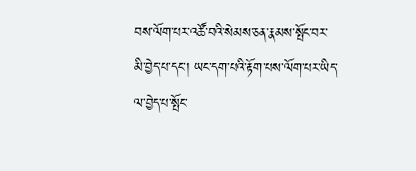བས་ལོག་པར་འཚོ་བའི་སེམས་ཅན་རྣམས་སྤོང་བར་མི་བྱེད་པ་དང་། ཡང་དག་པའི་རྟོག་པས་ལོག་པར་ཡིད་ལ་བྱེད་པ་སྤོང་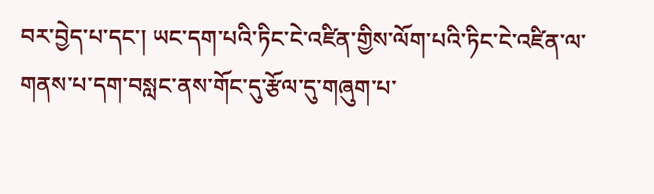བར་བྱེད་པ་དང་། ཡང་དག་པའི་ཏིང་ངེ་འཛིན་གྱིས་ལོག་པའི་ཏིང་ངེ་འཛིན་ལ་གནས་པ་དག་བསླང་ནས་གོང་དུ་རྩོལ་དུ་གཞུག་པ་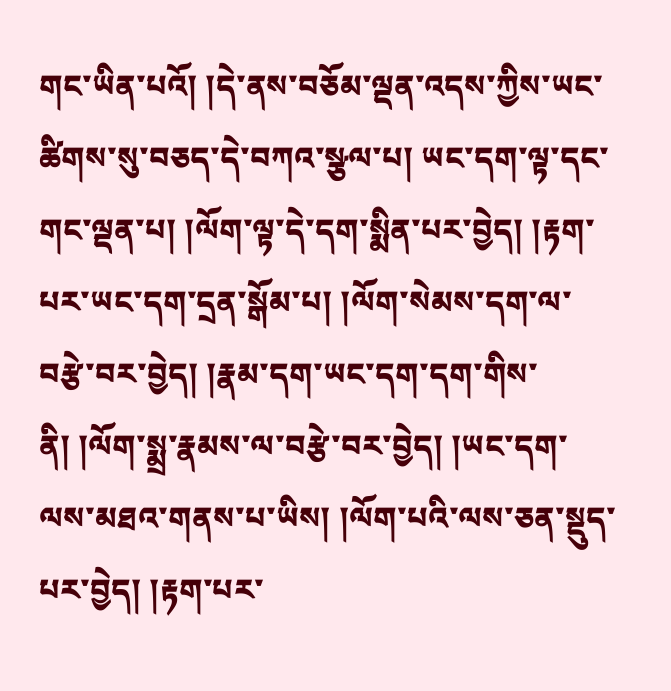གང་ཡིན་པའོ། །དེ་ནས་བཅོམ་ལྡན་འདས་ཀྱིས་ཡང་ཚིགས་སུ་བཅད་དེ་བཀའ་སྩལ་པ། ཡང་དག་ལྟ་དང་གང་ལྡན་པ། །ལོག་ལྟ་དེ་དག་སྨིན་པར་བྱེད། །རྟག་པར་ཡང་དག་དྲན་སྒོམ་པ། །ལོག་སེམས་དག་ལ་བརྩེ་བར་བྱེད། །རྣམ་དག་ཡང་དག་དག་གིས་ནི། །ལོག་སྨྲ་རྣམས་ལ་བརྩེ་བར་བྱེད། །ཡང་དག་ལས་མཐའ་གནས་པ་ཡིས། །ལོག་པའི་ལས་ཅན་སྡུད་པར་བྱེད། །རྟག་པར་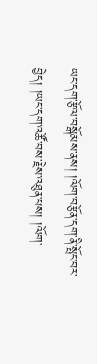ཡང་དག་རྩོལ་བསྒོམས་ནས། །ལོག་བརྩོན་དག་ནི་སྤོང་བར་བྱེད། །ཡང་དག་འཚོ་བས་རྗེས་འཐུན་པས། །ལོག་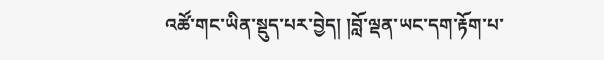འཚོ་གང་ཡིན་སྡུད་པར་བྱེད། །བློ་ལྡན་ཡང་དག་རྟོག་པ་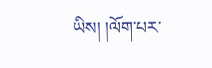ཡིས། །ལོག་པར་